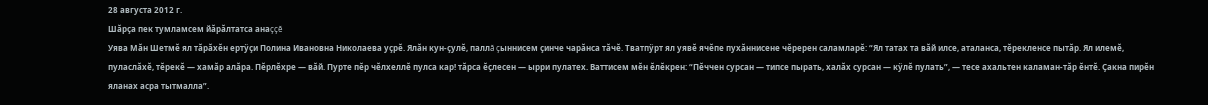28 августа 2012 г.
Шăрçа пек тумламсем йăрăлтатса анаççĕ
Уява Мăн Шетмĕ ял тăрăхĕн ертÿçи Полина Ивановна Николаева уçрĕ. Ялăн кун-çулĕ, паллă çыннисем çинче чарăнса тăчĕ. Тватпÿрт ял уявĕ ячĕпе пухăннисене чĕререн саламларĕ: “Ял татах та вăй илсе, аталанса, тĕрекленсе пытăр. Ял илемĕ, пуласлăхĕ, тĕрекĕ — хамăр алăра. Пĕрлĕхре — вăй. Пурте пĕр чĕлхеллĕ пулса кар! тăрса ĕçлесен — ырри пулатех. Ваттисем мĕн ĕлĕкрен: “Пĕччен сурсан — типсе пырать, халăх сурсан — кÿлĕ пулать”, — тесе ахальтен каламан-тăр ĕнтĕ. Çакна пирĕн яланах асра тытмалла”.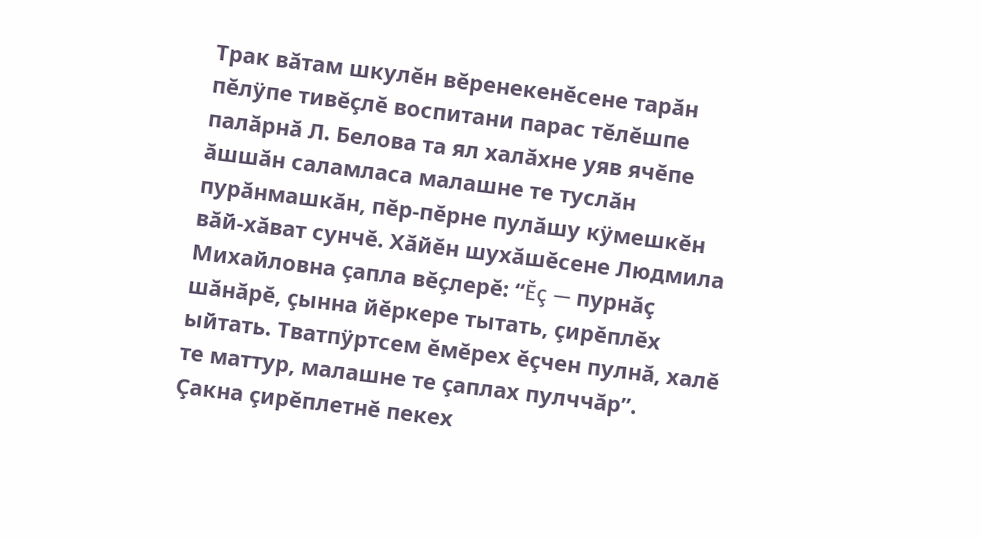Трак вăтам шкулĕн вĕренекенĕсене тарăн пĕлÿпе тивĕçлĕ воспитани парас тĕлĕшпе палăрнă Л. Белова та ял халăхне уяв ячĕпе ăшшăн саламласа малашне те туслăн пурăнмашкăн, пĕр-пĕрне пулăшу кÿмешкĕн вăй-хăват сунчĕ. Хăйĕн шухăшĕсене Людмила Михайловна çапла вĕçлерĕ: “Ĕç — пурнăç шăнăрĕ, çынна йĕркере тытать, çирĕплĕх ыйтать. Тватпÿртсем ĕмĕрех ĕçчен пулнă, халĕ те маттур, малашне те çаплах пулччăр”.
Çакна çирĕплетнĕ пекех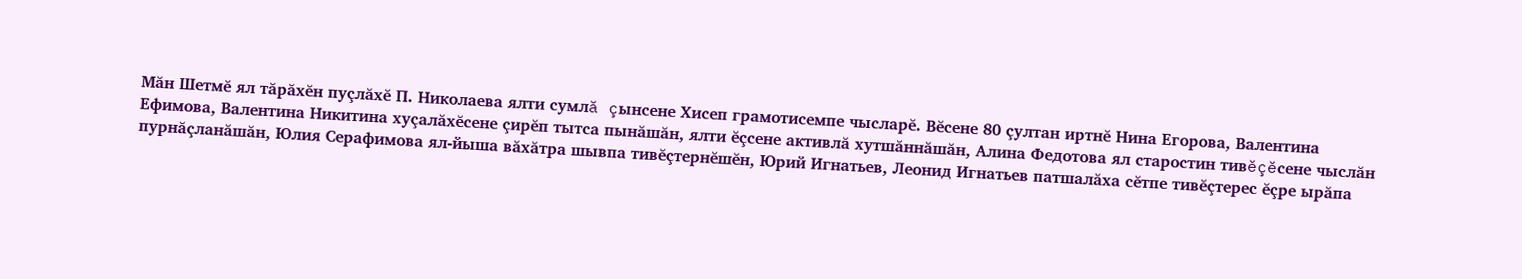Мăн Шетмĕ ял тăрăхĕн пуçлăхĕ П. Николаева ялти сумлă çынсене Хисеп грамотисемпе чысларĕ. Вĕсене 80 çултан иртнĕ Нина Егорова, Валентина Ефимова, Валентина Никитина хуçалăхĕсене çирĕп тытса пынăшăн, ялти ĕçсене активлă хутшăннăшăн, Алина Федотова ял старостин тивĕçĕсене чыслăн пурнăçланăшăн, Юлия Серафимова ял-йыша вăхăтра шывпа тивĕçтернĕшĕн, Юрий Игнатьев, Леонид Игнатьев патшалăха сĕтпе тивĕçтерес ĕçре ырăпа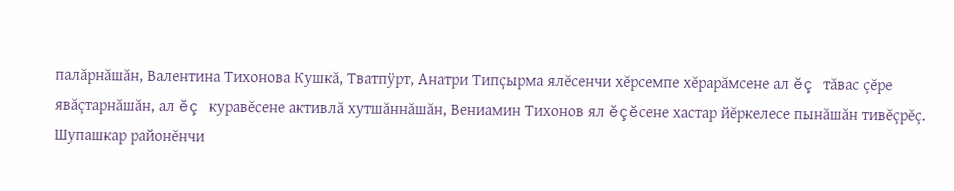палăрнăшăн, Валентина Тихонова Кушкă, Тватпÿрт, Анатри Типçырма ялĕсенчи хĕрсемпе хĕрарăмсене ал ĕç тăвас çĕре явăçтарнăшăн, ал ĕç куравĕсене активлă хутшăннăшăн, Вениамин Тихонов ял ĕçĕсене хастар йĕркелесе пынăшăн тивĕçрĕç.
Шупашкар районĕнчи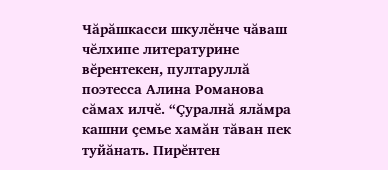Чăрăшкасси шкулĕнче чăваш чĕлхипе литературине вĕрентекен, пултаруллă поэтесса Алина Романова сăмах илчĕ. “Çуралнă ялăмра кашни çемье хамăн тăван пек туйăнать. Пирĕнтен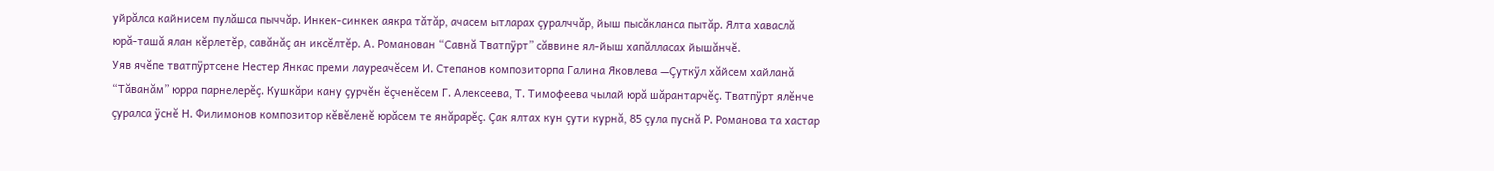уйрăлса кайнисем пулăшса пыччăр. Инкек-синкек аякра тăтăр, ачасем ытларах çуралччăр, йыш пысăкланса пытăр. Ялта хаваслă юрă-ташă ялан кĕрлетĕр, савăнăç ан иксĕлтĕр. А. Романован “Савнă Тватпÿрт” сăввине ял-йыш хапăлласах йышăнчĕ.
Уяв ячĕпе тватпÿртсене Нестер Янкас преми лауреачĕсем И. Степанов композиторпа Галина Яковлева —Çуткÿл хăйсем хайланă “Тăванăм” юрра парнелерĕç. Кушкăри кану çурчĕн ĕçченĕсем Г. Алексеева, Т. Тимофеева чылай юрă шăрантарчĕç. Тватпÿрт ялĕнче çуралса ÿснĕ Н. Филимонов композитор кĕвĕленĕ юрăсем те янăрарĕç. Çак ялтах кун çути курнă, 85 çула пуснă Р. Романова та хастар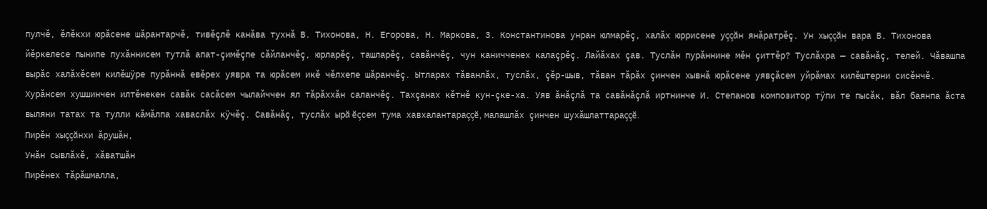пулчĕ, ĕлĕкхи юрăсене шăрантарчĕ, тивĕçлĕ канăва тухнă В. Тихонова, Н. Егорова, Н. Маркова, З. Константинова унран юлмарĕç, халăх юррисене уççăн янăратрĕç. Ун хыççăн вара В. Тихонова йĕркелесе пынипе пухăннисем тутлă апат-çимĕçпе сăйланчĕç, юрларĕç, ташларĕç, савăнчĕç, чун каничченех калаçрĕç. Лайăхах çав. Туслăн пурăннине мĕн çиттĕр? Туслăхра — савăнăç, телей. Чăвашпа вырăс халăхĕсем килĕшÿре пурăннă евĕрех уявра та юрăсем икĕ чĕлхепе шăранчĕç. Ытларах тăванлăх, туслăх, çĕр-шыв, тăван тăрăх çинчен хывнă юрăсене уявçăсем уйрăмах килĕштерни сисĕнчĕ. Хурăнсем хушшинчен илтĕнекен савăк сасăсем чылайччен ял тăрăххăн саланчĕç. Тахçанах кĕтнĕ кун-çке-ха. Уяв ăнăçлă та савăнăçлă иртнинче И. Степанов композитор тÿпи те пысăк, вăл баянпа ăста выляни татах та тулли кăмăлпа хаваслăх кÿчĕç. Савăнăç, туслăх ырă ĕçсем тума хавхалантараççĕ, малашлăх çинчен шухăшлаттараççĕ.
Пирĕн хыççăнхи ăрушăн,
Унăн сывлăхĕ, хăватшăн
Пирĕнех тăрăшмалла,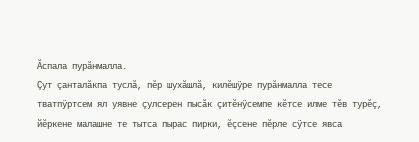Ăспала пурăнмалла.
Çут çанталăкпа туслă, пĕр шухăшлă, килĕшÿре пурăнмалла тесе тватпÿртсем ял уявне çулсерен пысăк çитĕнÿсемпе кĕтсе илме тĕв турĕç, йĕркене малашне те тытса пырас пирки, ĕçсене пĕрле сÿтсе явса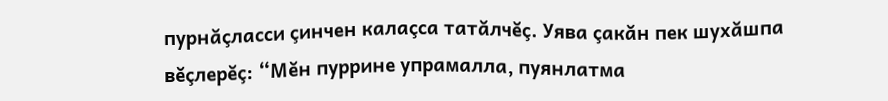пурнăçласси çинчен калаçса татăлчĕç. Уява çакăн пек шухăшпа вĕçлерĕç: “Мĕн пуррине упрамалла, пуянлатма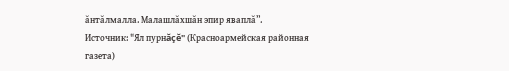ăнтăлмалла. Малашлăхшăн эпир яваплă”.
Источник: "Ял пурнăçĕ" (Красноармейская районная газета)